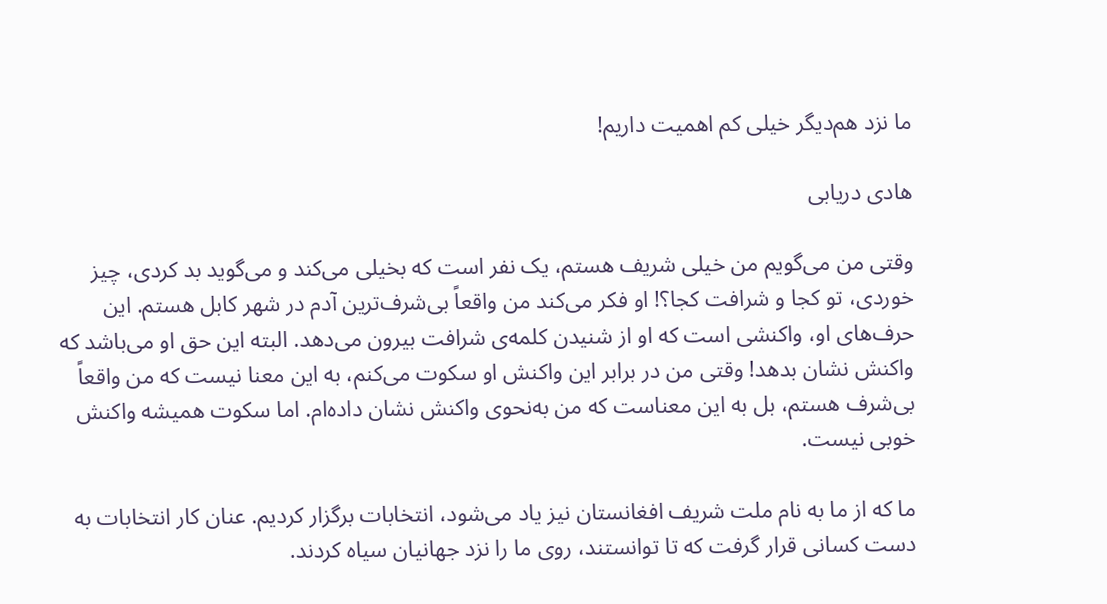ما نزد هم‌دیگر خیلی کم ‌اهمیت داریم!

هادی دریابی

وقتی من می‌گویم من خیلی شریف هستم، یک نفر است که بخیلی می‌کند و می‌گوید بد کردی، چیز خوردی، تو کجا و شرافت کجا؟! او فکر می‌کند من واقعاً بی‌شرف‌ترین آدم در شهر کابل هستم. این حرف‌های او، واکنشی است که او از شنیدن کلمه‌ی شرافت بیرون می‌دهد. البته این حق او می‌باشد که واکنش نشان بدهد! وقتی من در برابر این واکنش او سکوت می‌کنم، به این معنا نیست که من واقعاً بی‌شرف هستم، بل به این معناست که من به‌نحوی واکنش نشان داده‌ام. اما سکوت همیشه واکنش خوبی نیست.

ما‌ که از ما به نام ملت شریف افغانستان نیز یاد می‌شود، انتخابات برگزار کردیم. عنان کار انتخابات به دست کسانی قرار گرفت‌ که تا توانستند، روی ما را نزد جهانیان سیاه کردند.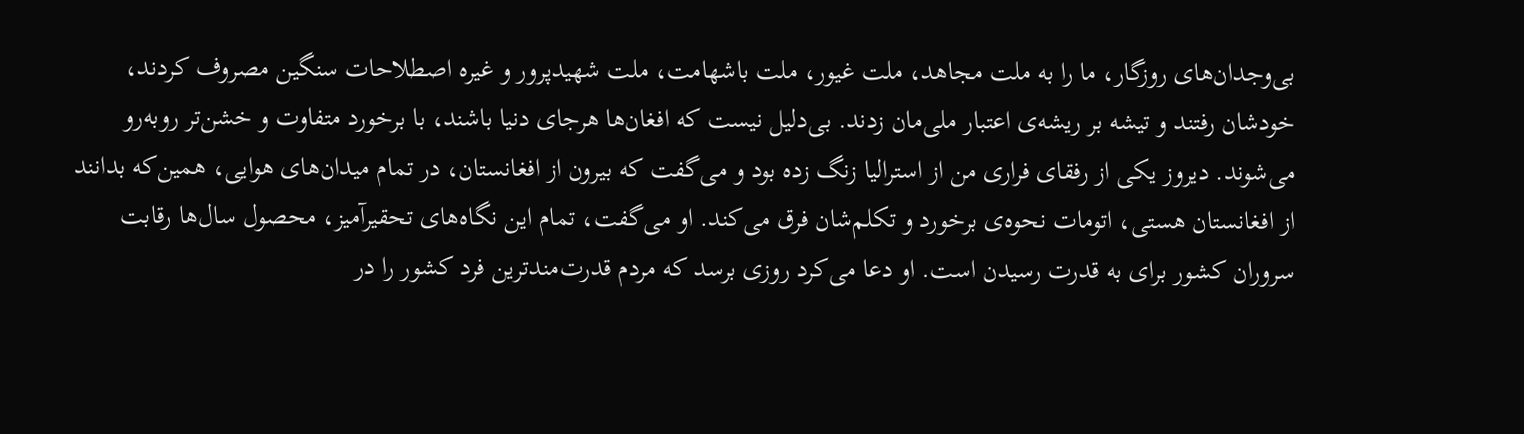بی‌وجدان‌های روزگار، ما را به ملت مجاهد، ملت غیور، ملت باشهامت، ملت شهیدپرور و غیره اصطلاحات سنگین مصروف کردند، خودشان رفتند و تیشه بر ریشه‌ی اعتبار ملی‌مان زدند. بی‌دلیل نیست که افغان‌ها هرجای دنیا باشند، با برخورد متفاوت و خشن‌تر روبه‌رو می‌شوند. دیروز یکی از رفقای فراری من از استرالیا زنگ زده بود و می‌گفت که بیرون از افغانستان، در تمام میدان‌های هوایی، همین‌که بدانند از افغانستان هستی، اتومات نحوه‌ی برخورد و تکلم‌شان فرق می‌کند. او می‌گفت، تمام این نگاه‌های تحقیرآمیز، محصول سال‌ها رقابت سروران کشور برای به قدرت رسیدن است. او دعا می‌کرد روزی برسد که مردم قدرت‌مندترین فرد کشور را در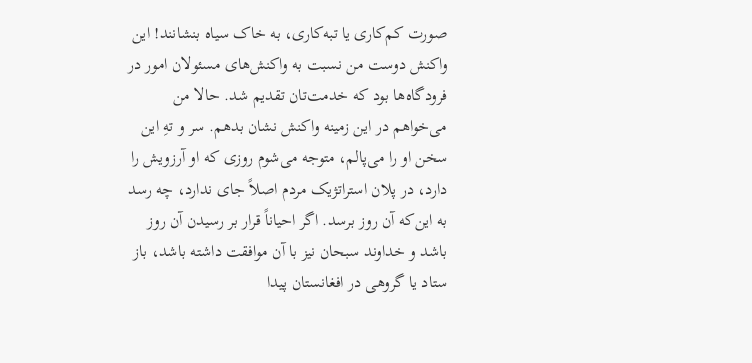صورت کم‌کاری یا تبه‌کاری، به خاک سیاه بنشانند! این واکنش دوست من نسبت به واکنش‌های مسئولان امور در فرودگاه‌ها بود که خدمت‌تان تقدیم شد. حالا من می‌خواهم در این زمینه واکنش نشان بدهم. سر و ته‌ِ این سخن او را می‌پالم، متوجه می‌شوم روزی که او آرزویش را دارد، در پلان استراتژیک مردم اصلاً جای ندارد، چه رسد به این‌که آن‌ روز برسد. اگر احیاناً قرار بر رسیدن آن روز باشد و خداوند سبحان نیز با آن موافقت داشته باشد، باز ستاد یا گروهی در افغانستان پیدا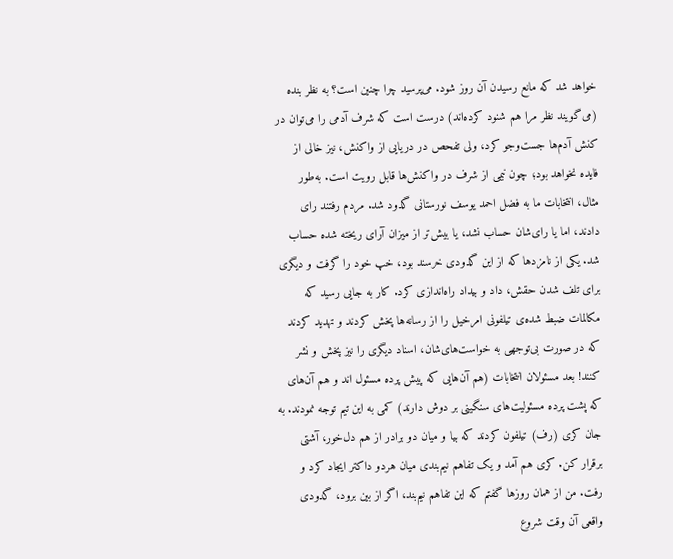خواهد شد که مانع رسیدن آن روز شود. می‌پرسید چرا چنین است؟ به نظر بنده (می‌گویند نظر مرا هم شنود کرده‌اند) درست است که شرف آدمی را می‌توان در کنش آدم‌ها جست‌وجو کرد، ولی تفحص در دریایی از واکنش، نیز خالی از فایده نخواهد بود؛ چون نیمی از شرف در واکنش‌ها قابل رویت است. به‌طور مثال، انتخابات ما به فضل احمد یوسف نورستانی گدود شد. مردم رفتند رای دادند، اما یا رای‌شان حساب نشد، یا بیش‌تر از میزان آرای ریخته شده حساب شد. یکی از نامزدها که از این گدودی خرسند بود، خپ خود را گرفت و دیگری برای تلف شدن حقش، داد و بیداد راه‌اندازی کرد. کار به جایی رسید که مکالمات ضبط شده‌ی تیلفونی امرخیل را از رسانه‌ها پخش کردند و تهدید کردند که در صورت بی‌توجهی به خواست‌های‌شان، اسناد دیگری را نیز پخش و نشر کنند! بعد مسئولان انتخابات (هم آن‌هایی که پیش پرده مسئول اند و هم آن‌های که پشت پرده مسئولیت‌های سنگینی بر دوش دارند) کمی به این تیم توجه نمودند. به جان کری (رف) تیلفون کردند که بیا و میان دو برادر از هم دل‌خور، آشتی برقرار کن. کری‌ هم آمد و یک تفاهم نیم‌بندی میان هر‌دو داکتر ایجاد کرد و رفت. من از همان روزها گفتم که این تفاهم نیم‌بند، اگر از بین برود، گدودی واقعی آن وقت شروع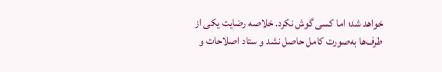خواهد شد؛ اما کسی گوش نکرد. خلاصه رضایت یکی از طرف‌ها به‌صورت کامل حاصل نشد و ستاد اصلاحات و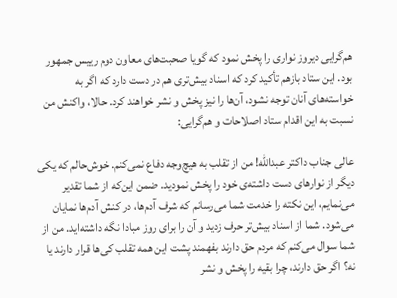هم‌گرایی‌ دیروز نواری را پخش نمود که گویا صحبت‌های معاون دوم رییس جمهور بود. این ستاد بازهم تأکید کرد که اسناد بیش‌تری هم در دست دار‌د که اگر به خواسته‌های آنان توجه نشود، آن‌ها را نیز پخش و نشر خواهند کرد. حالا، واکنش من نسبت به این اقدام ستاد اصلاحات و هم‌گرایی:

عالی جناب داکتر عبدالله! من از تقلب به هیچ‌وجه‌ دفاع نمی‌کنم. خوش‌حالم که یکی دیگر از نوارهای دست داشته‌ی خود را پخش نمودید. ضمن این‌که از شما تقدیر می‌نمایم، این نکته را خدمت شما می‌رسانم که شرف آدم‌ها، در کنش آدم‌ها نمایان می‌شود. شما از اسناد بیش‌تر حرف زدید و آن‌ را برای روز مبادا نگه ‌داشته‌اید. من از شما سوال می‌کنم که مردم حق دارند بفهمند پشت این همه تقلب کی‌ها قرار دارند یا نه؟ اگر حق دارند، چرا بقیه را پخش و نشر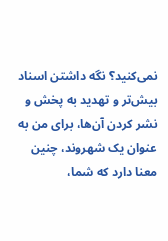نمی‌کنید؟ نگه ‌داشتن اسناد بیش‌تر و تهدید به پخش و نشر کردن آن‌ها، برای من به عنوان یک شهروند، چنین معنا دارد که شما،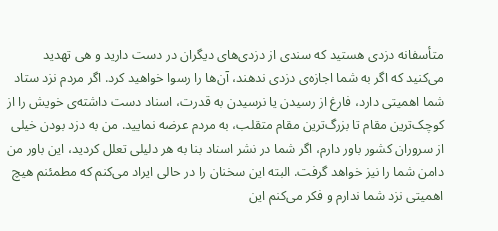متأسفانه دزدی هستید که سندی از دزدی‌های دیگران در دست دارید و هی تهدید می‌کنید که اگر به شما اجازه‌ی دزدی ندهند، آن‌ها را رسوا خواهید کرد. اگر مردم نزد ستاد شما اهمیتی دارد، فارغ از رسیدن یا نرسیدن به قدرت، اسناد دست داشته‌ی خویش را از کوچک‌ترین مقام تا بزرگ‌ترین‌ مقام متقلب، به مردم عرضه نمایید. من به دزد بودن خیلی از سروران کشور باور دارم، اگر شما در نشر اسناد بنا به هر دلیلی تعلل کردید، این باور من دامن شما را نیز خواهد گرفت. البته این سخنان را در حالی ایراد می‌کنم که مطمئنم هیچ اهمیتی نزد شما ندارم و فکر می‌کنم این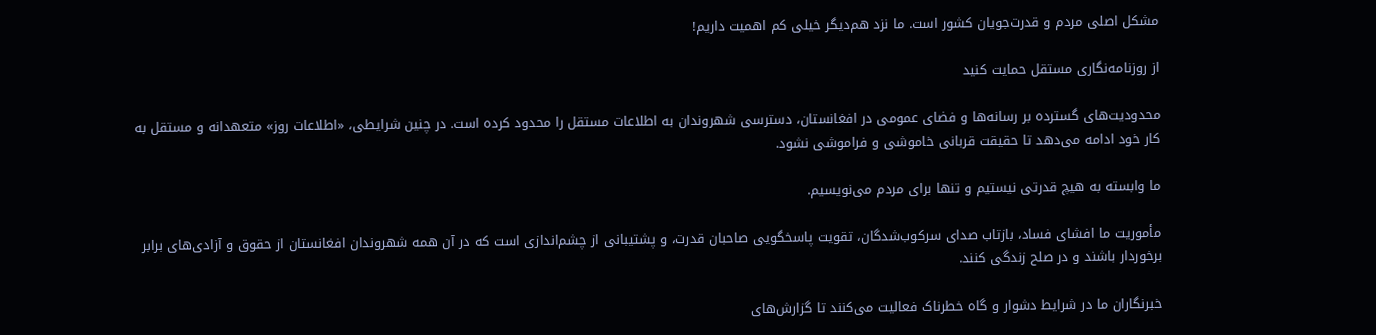مشکل اصلی مردم و قدرت‌جویان کشور است. ما نزد هم‌دیگر خیلی کم اهمیت داریم!

از روزنامه‌نگاری مستقل حمایت کنید

محدودیت‌های گسترده بر رسانه‌ها و فضای عمومی در افغانستان، دسترسی شهروندان به اطلاعات مستقل را محدود کرده است. در چنین شرایطی، «اطلاعات روز» متعهدانه و مستقل به کار خود ادامه می‌دهد تا حقیقت قربانی خاموشی و فراموشی نشود.

ما وابسته به هیچ قدرتی نیستیم و تنها برای مردم می‌نویسیم.

مأموریت ما افشای فساد، بازتاب صدای سرکوب‌شدگان، تقویت پاسخگویی صاحبان قدرت، و پشتیبانی از چشم‌اندازی است که در آن همه شهروندان افغانستان از حقوق و آزادی‌های برابر برخوردار باشند و در صلح زندگی کنند.

خبرنگاران ما در شرایط دشوار و گاه خطرناک فعالیت می‌کنند تا گزارش‌های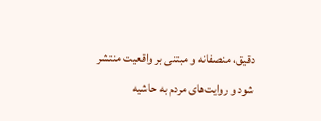دقیق، منصفانه و مبتنی بر واقعیت منتشر شود و روایت‌های مردم به حاشیه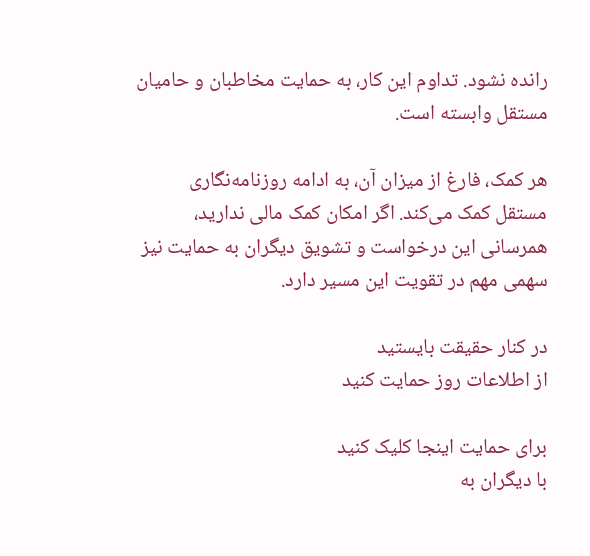رانده نشود. تداوم این کار، به حمایت مخاطبان و حامیان مستقل وابسته است.

هر کمک، فارغ از میزان آن، به ادامه روزنامه‌نگاری مستقل کمک می‌کند. اگر امکان کمک مالی ندارید، همرسانی این درخواست و تشویق دیگران به حمایت نیز سهمی مهم در تقویت این مسیر دارد.

در کنار حقیقت بایستید
از اطلاعات روز حمایت کنید

برای حمایت اینجا کلیک کنید
با دیگران به‌‌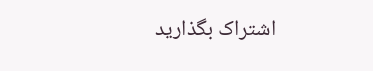اشتراک بگذارید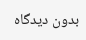بدون دیدگاه